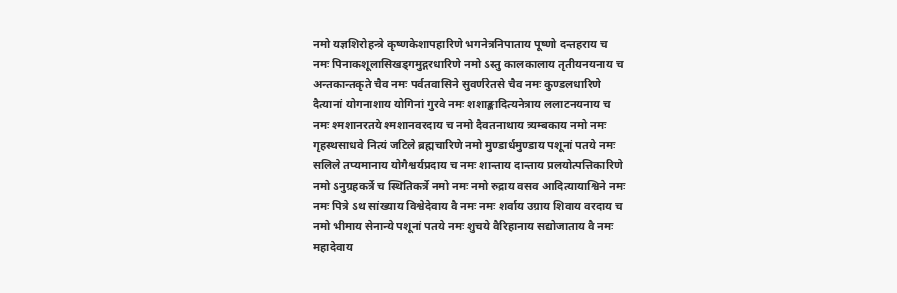नमो यज्ञशिरोहन्त्रे कृष्णकेशापहारिणे भगनेत्रनिपाताय पूष्णो दन्तहराय च
नमः पिनाकशूलासिखड्गमुद्गरधारिणे नमो ऽस्तु कालकालाय तृतीयनयनाय च
अन्तकान्तकृते चैव नमः पर्वतवासिने सुवर्णरेतसे चैव नमः कुण्डलधारिणे
दैत्यानां योगनाशाय योगिनां गुरवे नमः शशाङ्कादित्यनेत्राय ललाटनयनाय च
नमः श्मशानरतये श्मशानवरदाय च नमो दैवतनाथाय त्र्यम्बकाय नमो नमः
गृहस्थसाधवे नित्यं जटिले ब्रह्मचारिणे नमो मुण्डार्धमुण्डाय पशूनां पतये नमः
सलिले तप्यमानाय योगैश्वर्यप्रदाय च नमः शान्ताय दान्ताय प्रलयोत्पत्तिकारिणे
नमो ऽनुग्रहकर्त्रे च स्थितिकर्त्रे नमो नमः नमो रुद्राय वसव आदित्यायाश्विने नमः
नमः पित्रे ऽथ सांख्याय विश्वेदेवाय वै नमः नमः शर्वाय उग्राय शिवाय वरदाय च
नमो भीमाय सेनान्ये पशूनां पतये नमः शुचये वैरिहानाय सद्योजाताय वै नमः
महादेवाय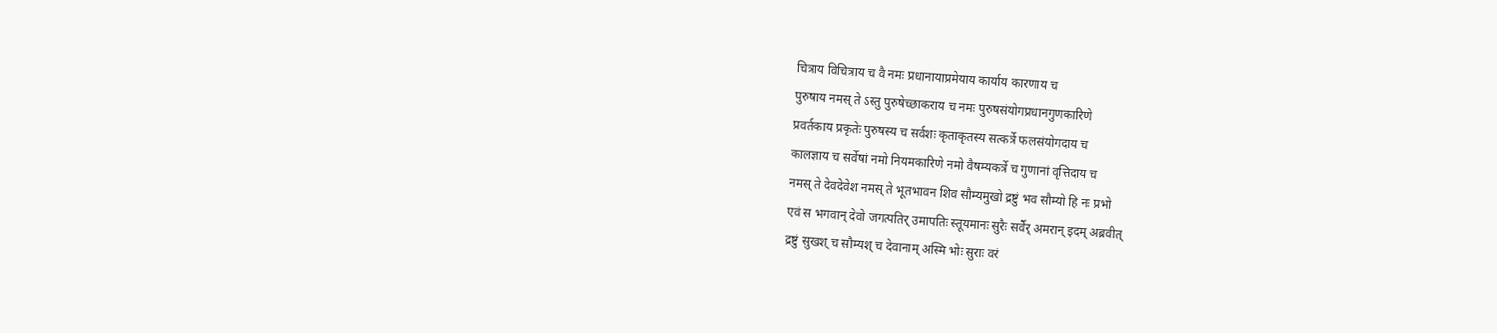चित्राय विचित्राय च वै नमः प्रधानायाप्रमेयाय कार्याय कारणाय च
पुरुषाय नमस् ते ऽस्तु पुरुषेच्छाकराय च नमः पुरुषसंयोगप्रधानगुणकारिणे
प्रवर्तकाय प्रकृतेः पुरुषस्य च सर्वशः कृताकृतस्य सत्कर्त्रे फलसंयोगदाय च
कालज्ञाय च सर्वेषां नमो नियमकारिणे नमो वैषम्यकर्त्रे च गुणानां वृत्तिदाय च
नमस् ते देवदेवेश नमस् ते भूतभावन शिव सौम्यमुखो द्रष्टुं भव सौम्यो हि नः प्रभो
एवं स भगवान् देवो जगत्पतिर् उमापतिः स्तूयमानः सुरैः सर्वैर् अमरान् इदम् अब्रवीत्
द्रष्टुं सुखश् च सौम्यश् च देवानाम् अस्मि भोः सुराः वरं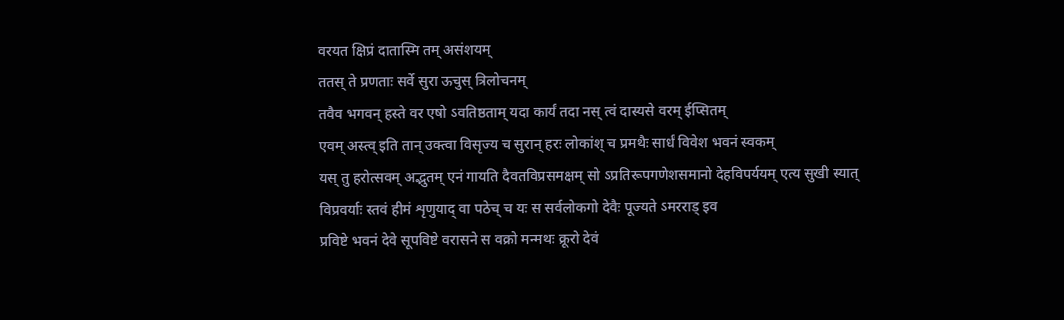वरयत क्षिप्रं दातास्मि तम् असंशयम्
ततस् ते प्रणताः सर्वे सुरा ऊचुस् त्रिलोचनम्
तवैव भगवन् हस्ते वर एषो ऽवतिष्ठताम् यदा कार्यं तदा नस् त्वं दास्यसे वरम् ईप्सितम्
एवम् अस्त्व् इति तान् उक्त्वा विसृज्य च सुरान् हरः लोकांश् च प्रमथैः सार्धं विवेश भवनं स्वकम्
यस् तु हरोत्सवम् अद्भुतम् एनं गायति दैवतविप्रसमक्षम् सो ऽप्रतिरूपगणेशसमानो देहविपर्ययम् एत्य सुखी स्यात्
विप्रवर्याः स्तवं हीमं शृणुयाद् वा पठेच् च यः स सर्वलोकगो देवैः पूज्यते ऽमरराड् इव
प्रविष्टे भवनं देवे सूपविष्टे वरासने स वक्रो मन्मथः क्रूरो देवं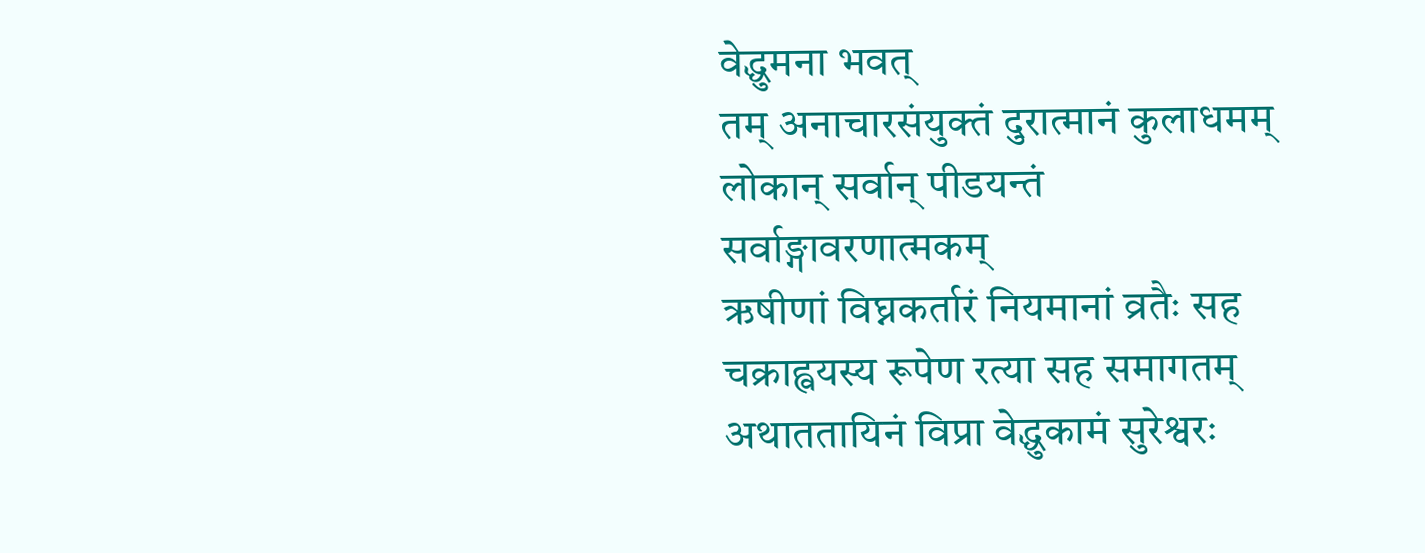वेद्धुमना भवत्
तम् अनाचारसंयुक्तं दुरात्मानं कुलाधमम् लोकान् सर्वान् पीडयन्तं सर्वाङ्गावरणात्मकम्
ऋषीणां विघ्नकर्तारं नियमानां व्रतैः सह चक्राह्वयस्य रूपेण रत्या सह समागतम्
अथाततायिनं विप्रा वेद्धुकामं सुरेश्वरः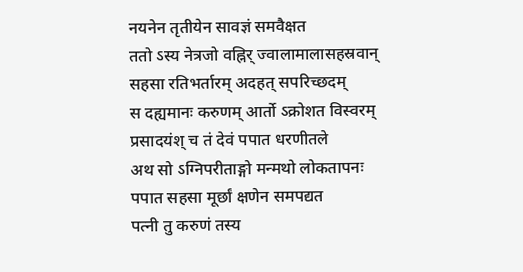नयनेन तृतीयेन सावज्ञं समवैक्षत
ततो ऽस्य नेत्रजो वह्निर् ज्वालामालासहस्रवान् सहसा रतिभर्तारम् अदहत् सपरिच्छदम्
स दह्यमानः करुणम् आर्तो ऽक्रोशत विस्वरम् प्रसादयंश् च तं देवं पपात धरणीतले
अथ सो ऽग्निपरीताङ्गो मन्मथो लोकतापनः पपात सहसा मूर्छां क्षणेन समपद्यत
पत्नी तु करुणं तस्य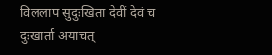विललाप सुदुःखिता देवीं देवं च दुःखार्ता अयाचत्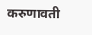करुणावती